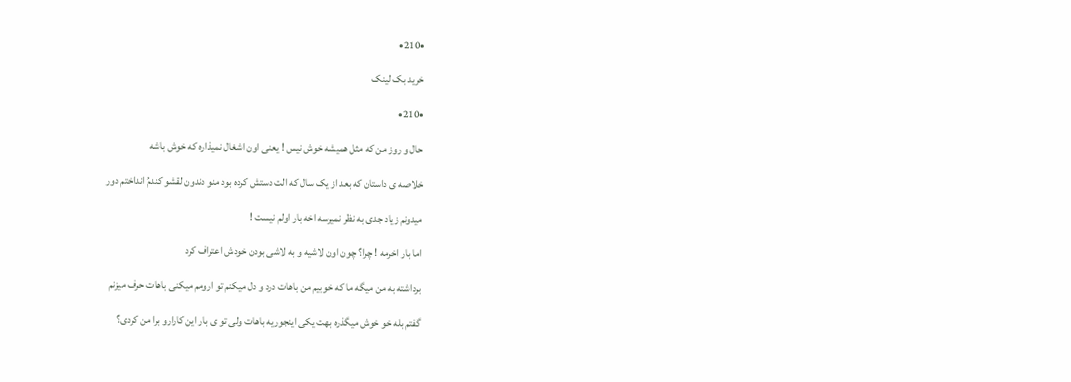•210•

خرید بک لینک

•210•

حال و روز من که مثل همیشه خوش نیس ! یعنی اون اشغال نمیذاره که خوش باشه

خلاصه ی داستان که بعد از یک سال که الت دستش کرده بود منو دندون لقشو کندمُ انداختم دور

میدونم زیاد جدی به نظر نمیرسه اخه بار اولم نیست !

اما بار اخرمه ! چرا؟ چون اون لاشیه و به لاشی بودن خودش اعتراف کرد

برداشته به من میگه ما که خوبیم من باهات درد و دل میکنم تو ارومم میکنی باهات حرف میزنم

گفتم بله خو خوش میگذره بهت یکی اینجوریه باهات ولی تو ی بار این کارارو برا من کردی؟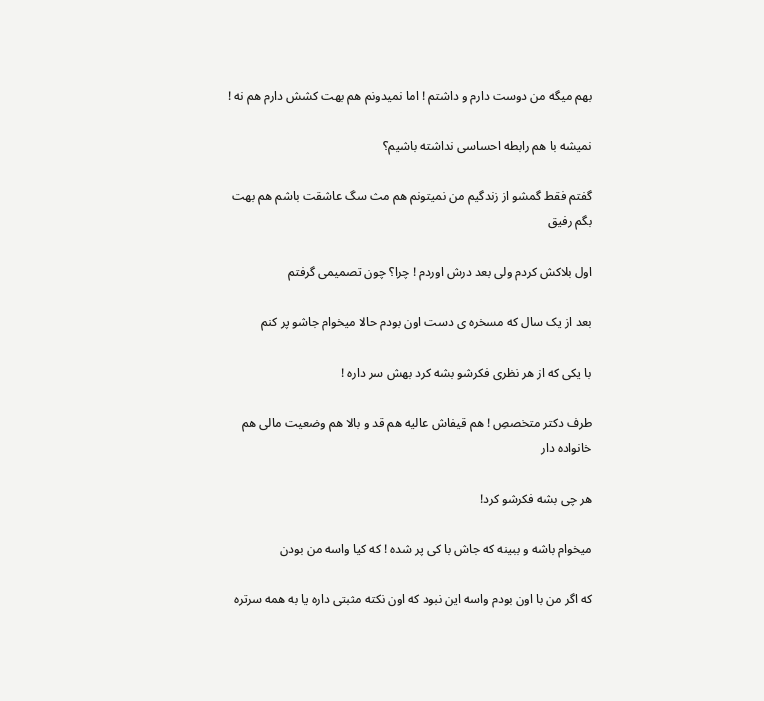بهم میگه من دوست دارم و داشتم ! اما نمیدونم هم بهت کشش دارم هم نه !

نمیشه با هم رابطه احساسی نداشته باشیم؟

گفتم فقط گمشو از زندگیم من نمیتونم هم مث سگ عاشقت باشم هم بهت بگم رفیق

اول بلاکش کردم ولی بعد درش اوردم ! چرا؟ چون تصمیمی گرفتم

بعد از یک سال که مسخره ی دست اون بودم حالا میخوام جاشو پر کنم

با یکی که از هر نظری فکرشو بشه کرد بهش سر داره !

طرف دکتر متخصصِ ! هم قیفاش عالیه هم قد و بالا هم وضعیت مالی هم خانواده دار

هر چی بشه فکرشو کرد!

میخوام باشه و ببینه که جاش با کی پر شده ! که کیا واسه من بودن

که اگر من با اون بودم واسه این نبود که اون نکته مثبتی داره یا به همه سرتره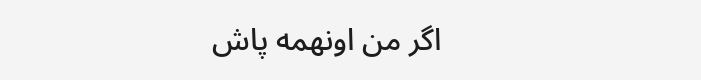اگر من اونهمه پاش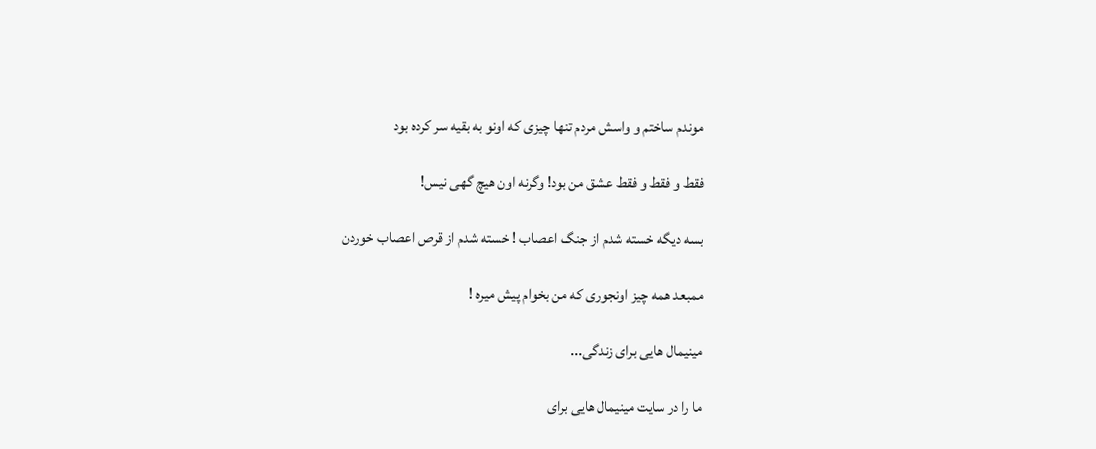موندم ساختم و واسش مردم تنها چیزی که اونو به بقیه سر کرده بود

فقط و فقط و فقط عشق من بود! وگرنه اون هیچ گهی نیس!

بسه دیگه خسته شدم از جنگ اعصاب ! خسته شدم از قرص اعصاب خوردن

ممبعد همه چیز اونجوری که من بخوام پیش میره !

مینیمال هایی برای زندگی...

ما را در سایت مینیمال هایی برای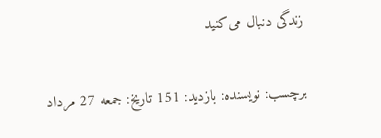زندگی دنبال می‌کنید

برچسب: نویسنده: بازدید: 151 تاريخ: جمعه 27 مرداد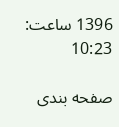1396 ساعت: 10:23

صفحه بندی